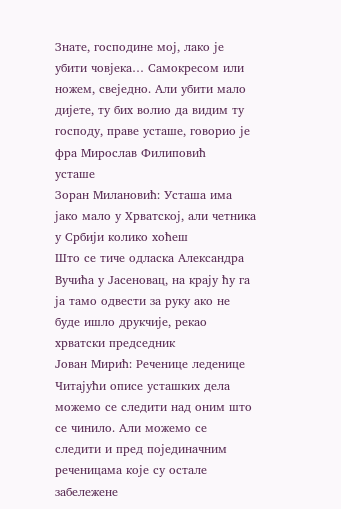Знате, господине мој, лако је убити човјека… Самокресом или ножем, свеједно. Али убити мало дијете, ту бих волио да видим ту господу, праве усташе, говорио је фра Мирослав Филиповић
усташе
Зоран Милановић: Усташа има јако мало у Хрватској, али четника у Србији колико хоћеш
Што се тиче одласка Александра Вучића у Јасеновац, на крају ћу га ја тамо одвести за руку ако не буде ишло друкчије, рекао хрватски председник
Јован Мирић: Реченице леденице
Читајући описе усташких дела можемо се следити над оним што се чинило. Али можемо се следити и пред појединачним реченицама које су остале забележене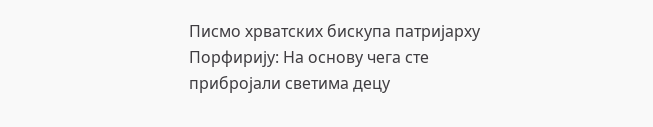Писмо хрватских бискупа патријарху Порфирију: На основу чега сте прибројали светима децу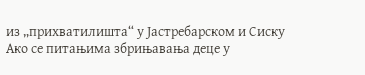из „прихватилишта“ у Јастребарском и Сиску
Ако се питањима збрињавања деце у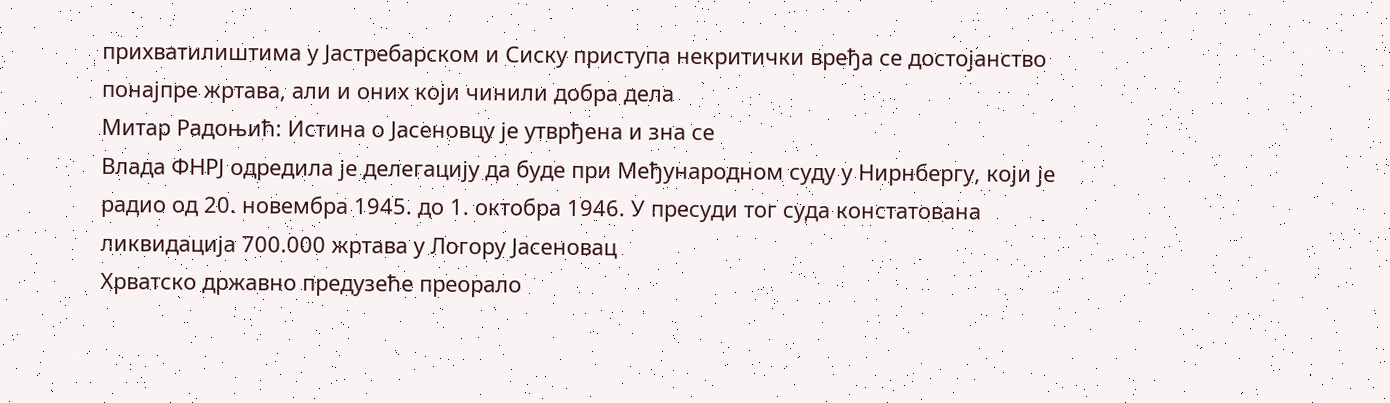прихватилиштима у Јастребарском и Сиску приступа некритички вређа се достојанство понајпре жртава, али и оних који чинили добра дела
Митар Радоњић: Истина о Јасеновцу је утврђена и зна се
Влада ФНРЈ одредила је делегацију да буде при Међународном суду у Нирнбергу, који је радио од 20. новембра 1945. до 1. октобра 1946. У пресуди тог суда констатована ликвидација 700.000 жртава у Логору Јасеновац
Хрватско државно предузеће преорало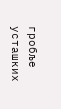гробље усташких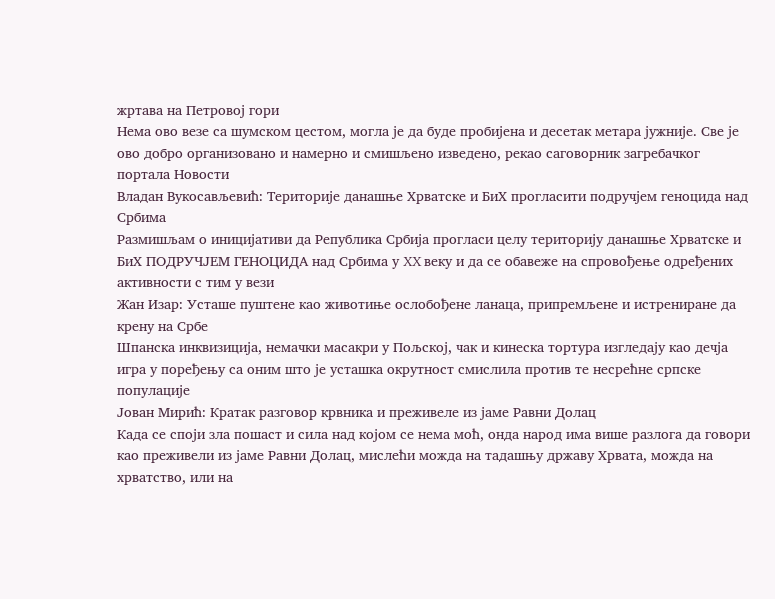жртава на Петровој гори
Нема ово везе са шумском цестом, могла је да буде пробијена и десетак метара јужније. Све је ово добро организовано и намерно и смишљено изведено, рекао саговорник загребачког портала Новости
Владан Вукосављевић: Територије данашње Хрватске и БиХ прогласити подручјем геноцида над Србима
Размишљам о иницијативи да Република Србија прогласи целу територију данашње Хрватске и БиХ ПОДРУЧЈЕМ ГЕНОЦИДА над Србима у XX веку и да се обавеже на спровођење одређених активности с тим у вези
Жан Изар: Усташе пуштене као животиње ослобођене ланаца, припремљене и истрениране да крену на Србе
Шпанска инквизиција, немачки масакри у Пољској, чак и кинеска тортура изгледају као дечја игра у поређењу са оним што је усташка окрутност смислила против те несрећне српске популације
Јован Мирић: Кратак разговор крвника и преживеле из јаме Равни Долац
Када се споји зла пошаст и сила над којом се нема моћ, онда народ има више разлога да говори као преживели из јаме Равни Долац, мислећи можда на тадашњу државу Хрвата, можда на хрватство, или на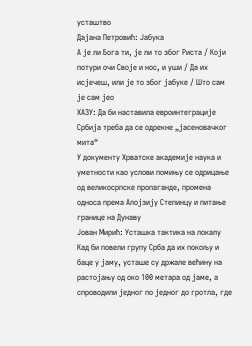усташтво
Дајана Петровић: Јабука
А је ли Бога ти, је ли то због Риста / Који потури очи Своје и нос, и уши / Да их исјечеш, или је то због јабуке / Што сам је сам јео
ХАЗУ: Да би наставила евроинтеграције Србија треба да се одрекне „јасеновачког мита“
У документу Хрватске академије наука и уметности као услови помињу се одрицање од великосрпске пропаганде, промена односа према Алојзију Степинцу и питање границе на Дунаву
Јован Мирић: Усташка тактика на локалу
Кад би повели групу Срба да их покољу и баце у јаму, усташе су држале већину на растојању од око 100 метара од јаме, а спроводили једног по једног до гротла, где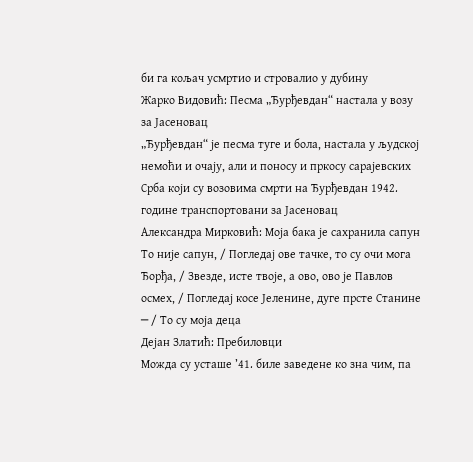би га кољач усмртио и стровалио у дубину
Жарко Видовић: Песма „Ђурђевдан“ настала у возу за Јасеновац
„Ђурђевдан“ је песма туге и бола, настала у људској немоћи и очају, али и поносу и пркосу сарајевских Срба који су возовима смрти на Ђурђевдан 1942. године транспортовани за Јасеновац
Александра Мирковић: Моја бака је сахранила сапун
То није сапун, / Погледај ове тачке, то су очи мога Ђорђа, / Звезде, исте твоје, а ово, ово је Павлов осмех, / Погледај косе Јеленине, дуге прсте Станине ─ / То су моја деца
Дејан Златић: Пребиловци
Можда су усташе ’41. биле заведене ко зна чим, па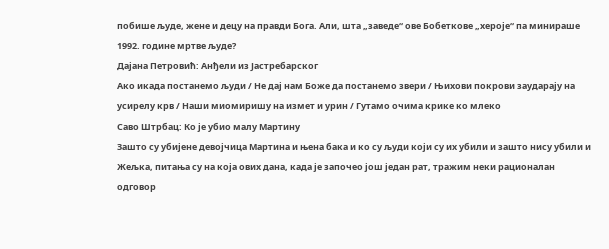побише људе, жене и децу на правди Бога. Али, шта „заведе“ ове Бобеткове „хероје“ па минираше 1992. године мртве људе?
Дајана Петровић: Анђели из Јастребарског
Ако икада постанемо људи / Не дај нам Боже да постанемo звери / Њихови покрови заударају на усирелу крв / Наши миомиришу на измет и урин / Гутамо очима крике ко млеко
Саво Штрбац: Ко је убио малу Мартину
Зашто су убијене девојчица Мартина и њена бака и ко су људи који су их убили и зашто нису убили и Жељка, питања су на која ових дана, када је започео још један рат, тражим неки рационалан одговор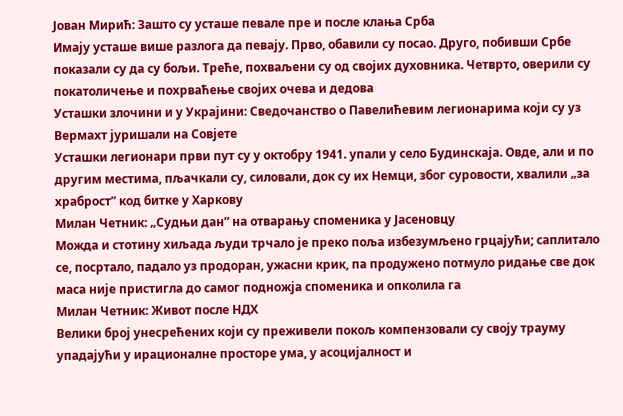Јован Мирић: Зашто су усташе певале пре и после клања Срба
Имају усташе више разлога да певају. Прво, обавили су посао. Друго, побивши Србе показали су да су бољи. Треће, похваљени су од својих духовника. Четврто, оверили су покатоличење и похрваћење својих очева и дедова
Усташки злочини и у Украјини: Сведочанство о Павелићевим легионарима који су уз Вермахт јуришали на Совјете
Усташки легионари први пут су у октобру 1941. упали у село Будинскаја. Овде, али и по другим местима, пљачкали су, силовали, док су их Немци, због суровости, хвалили „за храброст” код битке у Харкову
Милан Четник: „Судњи дан” на отварању споменика у Јасеновцу
Можда и стотину хиљада људи трчало је преко поља избезумљено грцајући; саплитало се, посртало, падало уз продоран, ужасни крик, па продужено потмуло ридање све док маса није пристигла до самог подножја споменика и опколила га
Милан Четник: Живот после НДХ
Велики број унесрећених који су преживели покољ компензовали су своју трауму упадајући у ирационалне просторе ума, у асоцијалност и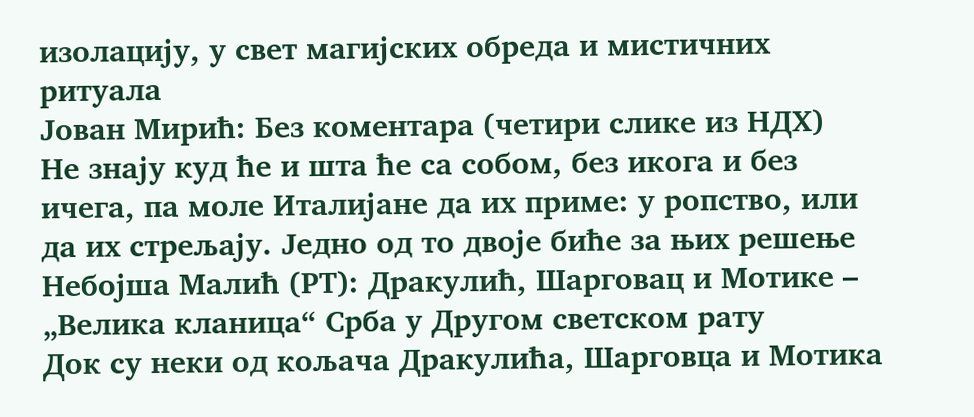изолацију, у свет магијских обреда и мистичних ритуала
Јован Мирић: Без коментара (четири слике из НДХ)
Не знају куд ће и шта ће са собом, без икога и без ичега, па моле Италијане да их приме: у ропство, или да их стрељају. Једно од то двоје биће за њих решење
Небојша Малић (РТ): Дракулић, Шарговац и Мотике – „Велика кланица“ Срба у Другом светском рату
Док су неки од кољача Дракулића, Шарговца и Мотика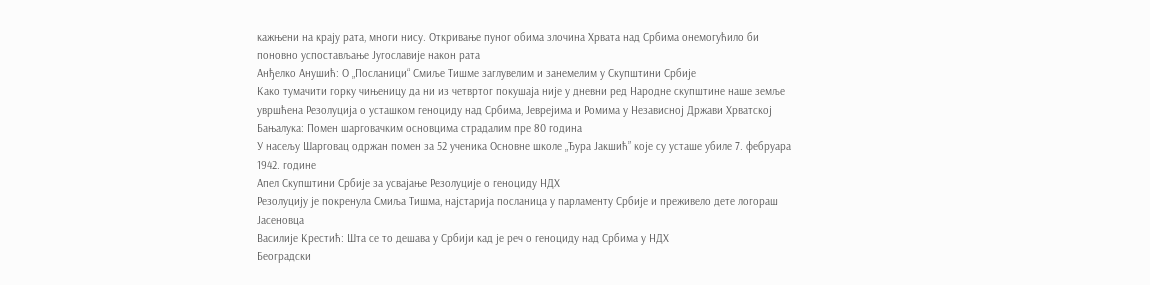кажњени на крају рата, многи нису. Откривање пуног обима злочина Хрвата над Србима онемогућило би поновно успостављање Југославије након рата
Анђелко Анушић: О „Посланици“ Смиље Тишме заглувелим и занемелим у Скупштини Србије
Како тумачити горку чињеницу да ни из четвртог покушаја није у дневни ред Народне скупштине наше земље увршћена Резолуција о усташком геноциду над Србима, Јеврејима и Ромима у Независној Држави Хрватској
Бањалука: Помен шарговачким основцима страдалим пре 80 година
У насељу Шарговац одржан помен за 52 ученика Основне школе „Ђура Јакшић” које су усташе убиле 7. фебруара 1942. године
Апел Скупштини Србије за усвајање Резолуције о геноциду НДХ
Резолуцију је покренула Смиља Тишма, најстарија посланица у парламенту Србије и преживело дете логораш Јасеновца
Василије Крестић: Шта се то дешава у Србији кад је реч о геноциду над Србима у НДХ
Београдски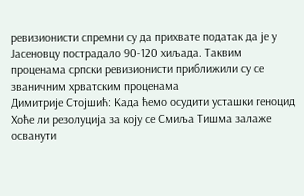ревизионисти спремни су да прихвате податак да је у Јасеновцу пострадало 90-120 хиљада. Таквим проценама српски ревизионисти приближили су се званичним хрватским проценама
Димитрије Стојшић: Када ћемо осудити усташки геноцид
Хоће ли резолуција за коју се Смиља Тишма залаже осванути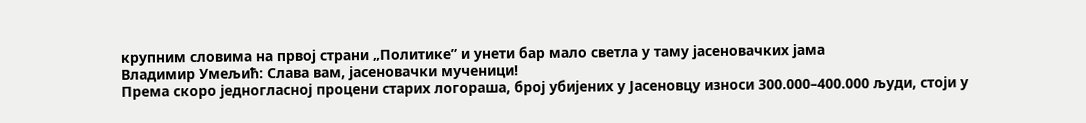крупним словима на првој страни „Политике” и унети бар мало светла у таму јасеновачких јама
Владимир Умељић: Слава вам, јасеновачки мученици!
Према скоро једногласној процени старих логораша, број убијених у Јасеновцу износи 300.000–400.000 људи, стоји у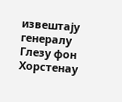извештају генералу Глезу фон Хорстенау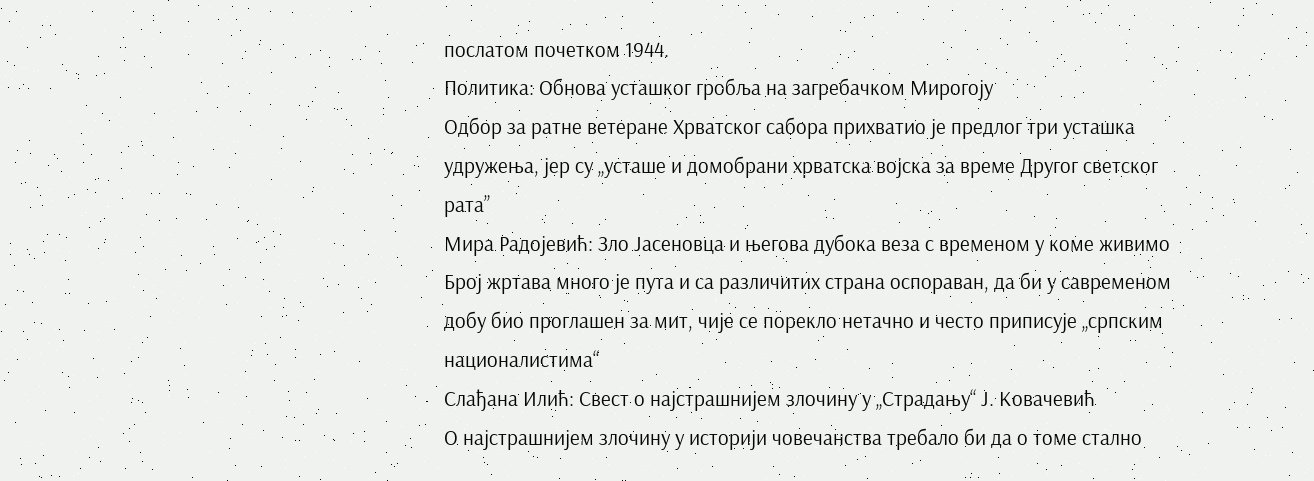послатом почетком 1944.
Политика: Обнова усташког гробља на загребачком Мирогоју
Одбор за ратне ветеране Хрватског сабора прихватио је предлог три усташка удружења, јер су „усташе и домобрани хрватска војска за време Другог светског рата”
Мира Радојевић: Зло Јасеновца и његова дубока веза с временом у коме живимо
Број жртава много је пута и са различитих страна оспораван, да би у савременом добу био проглашен за мит, чије се порекло нетачно и често приписује „српским националистима“
Слађана Илић: Свест о најстрашнијем злочину у „Страдању“ Ј. Ковачевић
О најстрашнијем злочину у историји човечанства требало би да о томе стално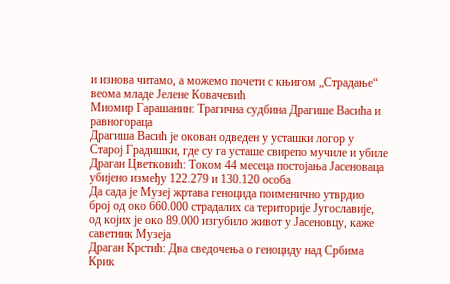и изнова читамо, а можемо почети с књигом „Страдање“ веома младе Јелене Ковачевић
Миомир Гарашанин: Трагична судбина Драгише Васића и равногораца
Драгиша Васић је окован одведен у усташки логор у Старој Градишки, где су га усташе свирепо мучиле и убиле
Драган Цветковић: Током 44 месеца постојања Јасеноваца убијено између 122.279 и 130.120 особа
Да сада је Музеј жртава геноцида поименично утврдио број од око 660.000 страдалих са територије Југославије, од којих је око 89.000 изгубило живот у Јасеновцу, каже саветник Музеја
Драган Крстић: Два сведочења о геноциду над Србима
Крик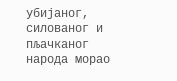убијаног, силованог и пљачканог народа морао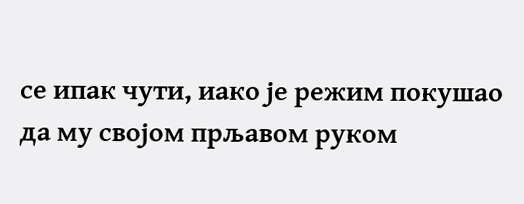се ипак чути, иако је режим покушао да му својом прљавом руком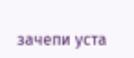зачепи уста